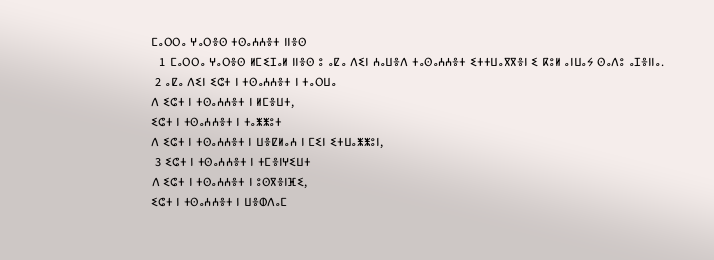ⵎⴰⵔⵔⴰ ⵖⴰⵔⴻⵙ ⵜⵙⴰⵄⵄⴻⵜ ⵏⵏⴻⵙ
  1 ⵎⴰⵔⵔⴰ ⵖⴰⵔⴻⵙ ⵍⵎⵉⵊⴰⵍ ⵏⵏⴻⵙ ⵓ ⴰⵇⴰ ⴷⵉⵏ ⵄⴰⵡⴻⴷ ⵜⴰⵙⴰⵄⵄⴻⵜ ⵉⵜⵜⵡⴰⴳⴳⴻⵏ ⵉ ⴽⵓⵍ ⴰⵏⵡⴰⵢ ⵙⴰⴷⵓ ⴰⵊⴻⵏⵏⴰ.
 2 ⴰⵇⴰ ⴷⵉⵏ ⵉⵛⵜ ⵏ ⵜⵙⴰⵄⵄⴻⵜ ⵏ ⵜⴰⵔⵡⴰ
ⴷ ⵉⵛⵜ ⵏ ⵜⵙⴰⵄⵄⴻⵜ ⵏ ⵍⵎⴻⵡⵜ,
ⵉⵛⵜ ⵏ ⵜⵙⴰⵄⵄⴻⵜ ⵏ ⵜⴰⵥⵥⵓⵜ
ⴷ ⵉⵛⵜ ⵏ ⵜⵙⴰⵄⵄⴻⵜ ⵏ ⵡⴻⵇⵍⴰⵄ ⵏ ⵎⵉⵏ ⵉⵜⵡⴰⵥⵥⵓⵏ,
 3 ⵉⵛⵜ ⵏ ⵜⵙⴰⵄⵄⴻⵜ ⵏ ⵜⵎⴻⵏⵖⵉⵡⵜ
ⴷ ⵉⵛⵜ ⵏ ⵜⵙⴰⵄⵄⴻⵜ ⵏ ⵓⵙⴳⴻⵏⴼⵉ,
ⵉⵛⵜ ⵏ ⵜⵙⴰⵄⵄⴻⵜ ⵏ ⵡⴻⵀⴷⴰⵎ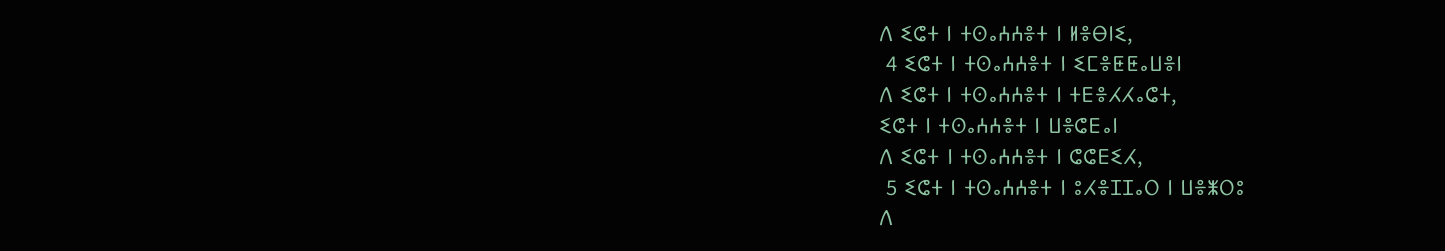ⴷ ⵉⵛⵜ ⵏ ⵜⵙⴰⵄⵄⴻⵜ ⵏ ⵍⴻⴱⵏⵉ,
 4 ⵉⵛⵜ ⵏ ⵜⵙⴰⵄⵄⴻⵜ ⵏ ⵉⵎⴻⵟⵟⴰⵡⴻⵏ
ⴷ ⵉⵛⵜ ⵏ ⵜⵙⴰⵄⵄⴻⵜ ⵏ ⵜⴹⴻⵃⵃⴰⵛⵜ,
ⵉⵛⵜ ⵏ ⵜⵙⴰⵄⵄⴻⵜ ⵏ ⵡⴻⵛⴹⴰⵏ
ⴷ ⵉⵛⵜ ⵏ ⵜⵙⴰⵄⵄⴻⵜ ⵏ ⵛⵛⴹⵉⵃ,
 5 ⵉⵛⵜ ⵏ ⵜⵙⴰⵄⵄⴻⵜ ⵏ ⵓⵃⴻⵊⵊⴰⵔ ⵏ ⵡⴻⵥⵔⵓ
ⴷ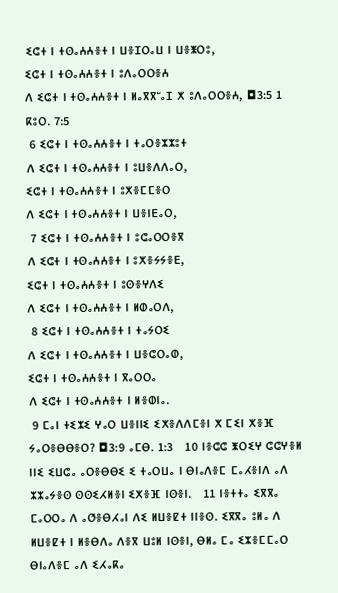ⵉⵛⵜ ⵏ ⵜⵙⴰⵄⵄⴻⵜ ⵏ ⵡⴻⵊⵔⴰⵡ ⵏ ⵡⴻⵥⵔⵓ,
ⵉⵛⵜ ⵏ ⵜⵙⴰⵄⵄⴻⵜ ⵏ ⵓⴷⴰⵔⵔⴻⵄ
ⴷ ⵉⵛⵜ ⵏ ⵜⵙⴰⵄⵄⴻⵜ ⵏ ⵍⴰⴳⴳⵯⴰⵊ ⵅ ⵓⴷⴰⵔⵔⴻⵄ, ◘3:5 1 ⴽⵓⵔ. 7:5
 6 ⵉⵛⵜ ⵏ ⵜⵙⴰⵄⵄⴻⵜ ⵏ ⵜⴰⵔⴻⵣⵣⵓⵜ
ⴷ ⵉⵛⵜ ⵏ ⵜⵙⴰⵄⵄⴻⵜ ⵏ ⵓⵡⴻⴷⴷⴰⵔ,
ⵉⵛⵜ ⵏ ⵜⵙⴰⵄⵄⴻⵜ ⵏ ⵓⵅⴻⵎⵎⴻⵔ
ⴷ ⵉⵛⵜ ⵏ ⵜⵙⴰⵄⵄⴻⵜ ⵏ ⵡⴻⵏⴹⴰⵔ,
 7 ⵉⵛⵜ ⵏ ⵜⵙⴰⵄⵄⴻⵜ ⵏ ⵓⵛⴰⵔⵔⴻⴳ
ⴷ ⵉⵛⵜ ⵏ ⵜⵙⴰⵄⵄⴻⵜ ⵏ ⵓⵅⴻⵢⵢⴻⴹ,
ⵉⵛⵜ ⵏ ⵜⵙⴰⵄⵄⴻⵜ ⵏ ⵓⵙⴻⵖⴷⵉ
ⴷ ⵉⵛⵜ ⵏ ⵜⵙⴰⵄⵄⴻⵜ ⵏ ⵍⵀⴰⵔⴷ,
 8 ⵉⵛⵜ ⵏ ⵜⵙⴰⵄⵄⴻⵜ ⵏ ⵜⴰⵢⵔⵉ
ⴷ ⵉⵛⵜ ⵏ ⵜⵙⴰⵄⵄⴻⵜ ⵏ ⵡⴻⵛⵔⴰⵀ,
ⵉⵛⵜ ⵏ ⵜⵙⴰⵄⵄⴻⵜ ⵏ ⴳⴰⵔⵔⴰ
ⴷ ⵉⵛⵜ ⵏ ⵜⵙⴰⵄⵄⴻⵜ ⵏ ⵍⴻⵀⵏⴰ.
 9 ⵎⴰⵏ ⵜⵉⵣⵉ ⵖⴰⵔ ⵡⴻⵏⵏⵉ ⵉⵅⴻⴷⴷⵎⴻⵏ ⵅ ⵎⵉⵏ ⵅⴻⴼ ⵢⴰⵔⴻⴱⴱⴻⵔ? ◘3:9 ⴰⵎⴱ. 1:3   10 ⵏⴻⵛⵛ ⵥⵔⵉⵖ ⵛⵛⵖⴻⵍ ⵏⵏⵉ ⵉⵡⵛⴰ ⴰⵔⴻⴱⴱⵉ ⵉ ⵜⴰⵔⵡⴰ ⵏ ⴱⵏⴰⴷⴻⵎ ⵎⴰⵃⴻⵏⴷ ⴰⴷ ⵣⵣⴰⵢⴻⵙ ⵙⵙⵉⵃⵍⴻⵏ ⵉⵅⴻⴼ ⵏⵙⴻⵏ.   11 ⵏⴻⵜⵜⴰ ⵉⴳⴳⴰ ⵎⴰⵔⵔⴰ ⴷ ⴰⵚⴻⴱⵃⴰⵏ ⴷⵉ ⵍⵡⴻⵇⵜ ⵏⵏⴻⵙ. ⵉⴳⴳⴰ ⵓⵍⴰ ⴷ ⵍⵡⴻⵇⵜ ⵏ ⵍⴻⴱⴷⴰ ⴷⴻⴳ ⵡⵓⵍ ⵏⵙⴻⵏ, ⴱⵍⴰ ⵎⴰ ⵉⵣⴻⵎⵎⴰⵔ ⴱⵏⴰⴷⴻⵎ ⴰⴷ ⵉⵃⴰⴽⴰ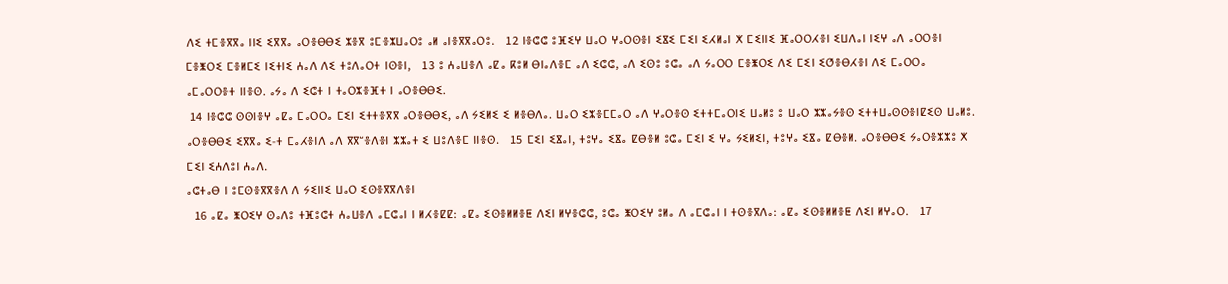ⴷⵉ ⵜⵎⴻⴳⴳⴰ ⵏⵏⵉ ⵉⴳⴳⴰ ⴰⵔⴻⴱⴱⵉ ⵣⴻⴳ ⵓⵎⴻⵣⵡⴰⵔⵓ ⴰⵍ ⴰⵏⴻⴳⴳⴰⵔⵓ.   12 ⵏⴻⵛⵛ ⵓⴼⵉⵖ ⵡⴰⵔ ⵖⴰⵔⵙⴻⵏ ⵉⴵⵉ ⵎⵉⵏ ⵉⵃⵍⴰⵏ ⵅ ⵎⵉⵏⵏⵉ ⴼⴰⵔⵔⵃⴻⵏ ⵉⵡⴷⴰⵏ ⵏⵉⵖ ⴰⴷ ⴰⵔⵔⴻⵏ ⵎⴻⵥⵔⵉ ⵎⴻⵍⵎⵉ ⵏⵉⵜⵏⵉ ⵄⴰⴷ ⴷⵉ ⵜⵓⴷⴰⵔⵜ ⵏⵙⴻⵏ,   13 ⵓ ⵄⴰⵡⴻⴷ ⴰⵇⴰ ⴽⵓⵍ ⴱⵏⴰⴷⴻⵎ ⴰⴷ ⵉⵛⵛ, ⴰⴷ ⵉⵙⵓ ⵓⵛⴰ ⴰⴷ ⵢⴰⵔⵔ ⵎⴻⵥⵔⵉ ⴷⵉ ⵎⵉⵏ ⵉⵚⴻⴱⵃⴻⵏ ⴷⵉ ⵎⴰⵔⵔⴰ ⴰⵎⴰⵔⵔⴻⵜ ⵏⵏⴻⵙ. ⴰⵢⴰ ⴷ ⵉⵛⵜ ⵏ ⵜⴰⵔⵣⴻⴼⵜ ⵏ ⴰⵔⴻⴱⴱⵉ.
 14 ⵏⴻⵛⵛ ⵙⵙⵏⴻⵖ ⴰⵇⴰ ⵎⴰⵔⵔⴰ ⵎⵉⵏ ⵉⵜⵜⴻⴳⴳ ⴰⵔⴻⴱⴱⵉ, ⴰⴷ ⵢⵉⵍⵉ ⵉ ⵍⴻⴱⴷⴰ. ⵡⴰⵔ ⵉⵣⴻⵎⵎⴰⵔ ⴰⴷ ⵖⴰⵔⴻⵙ ⵉⵜⵜⵎⴰⵔⵏⵉ ⵡⴰⵍⵓ ⵓ ⵡⴰⵔ ⵣⵣⴰⵢⴻⵙ ⵉⵜⵜⵡⴰⵙⵙⴻⵏⵇⵉⵙ ⵡⴰⵍⵓ. ⴰⵔⴻⴱⴱⵉ ⵉⴳⴳⴰ ⵉ-ⵜ ⵎⴰⵃⴻⵏⴷ ⴰⴷ ⴳⴳⵯⴻⴷⴻⵏ ⵣⵣⴰⵜ ⵉ ⵡⵓⴷⴻⵎ ⵏⵏⴻⵙ.   15 ⵎⵉⵏ ⵉⴵⴰⵏ, ⵜⵓⵖⴰ ⵉⴵⴰ ⵇⴱⴻⵍ ⵓⵛⴰ ⵎⵉⵏ ⵉ ⵖⴰ ⵢⵉⵍⵉⵏ, ⵜⵓⵖⴰ ⵉⴵⴰ ⵇⴱⴻⵍ. ⴰⵔⴻⴱⴱⵉ ⵢⴰⵔⴻⵣⵣⵓ ⵅ ⵎⵉⵏ ⵉⵄⴷⵓⵏ ⵄⴰⴷ.
ⴰⵛⵜⴰⴱ ⵏ ⵓⵎⵙⴻⴳⴳⴻⴷ ⴷ ⵢⵉⵏⵏⵉ ⵡⴰⵔ ⵉⵙⴻⴳⴳⴷⴻⵏ
  16 ⴰⵇⴰ ⵥⵔⵉⵖ ⵙⴰⴷⵓ ⵜⴼⵓⵛⵜ ⵄⴰⵡⴻⴷ ⴰⵎⵛⴰⵏ ⵏ ⵍⵃⴻⵇⵇ: ⴰⵇⴰ ⵉⵙⴻⵍⵍⴻⵟ ⴷⵉⵏ ⵍⵖⴻⵛⵛ, ⵓⵛⴰ ⵥⵔⵉⵖ ⵓⵍⴰ ⴷ ⴰⵎⵛⴰⵏ ⵏ ⵜⵙⴻⴳⴷⴰ: ⴰⵇⴰ ⵉⵙⴻⵍⵍⴻⵟ ⴷⵉⵏ ⵍⵖⴰⵔ.   17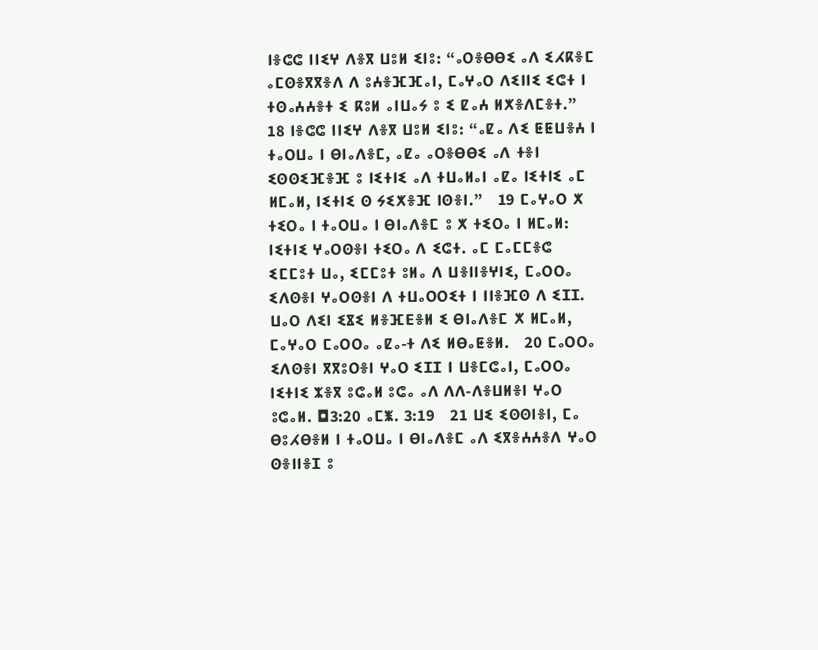ⵏⴻⵛⵛ ⵏⵏⵉⵖ ⴷⴻⴳ ⵡⵓⵍ ⵉⵏⵓ: “ⴰⵔⴻⴱⴱⵉ ⴰⴷ ⵉⵃⴽⴻⵎ ⴰⵎⵙⴻⴳⴳⴻⴷ ⴷ ⵓⵄⴻⴼⴼⴰⵏ, ⵎⴰⵖⴰⵔ ⴷⵉⵏⵏⵉ ⵉⵛⵜ ⵏ ⵜⵙⴰⵄⵄⴻⵜ ⵉ ⴽⵓⵍ ⴰⵏⵡⴰⵢ ⵓ ⵉ ⵇⴰⵄ ⵍⵅⴻⴷⵎⴻⵜ.”   18 ⵏⴻⵛⵛ ⵏⵏⵉⵖ ⴷⴻⴳ ⵡⵓⵍ ⵉⵏⵓ: “ⴰⵇⴰ ⴷⵉ ⵟⵟⵡⴻⵄ ⵏ ⵜⴰⵔⵡⴰ ⵏ ⴱⵏⴰⴷⴻⵎ, ⴰⵇⴰ ⴰⵔⴻⴱⴱⵉ ⴰⴷ ⵜⴻⵏ ⵉⵙⵙⵉⴼⴻⴼ ⵓ ⵏⵉⵜⵏⵉ ⴰⴷ ⵜⵡⴰⵍⴰⵏ ⴰⵇⴰ ⵏⵉⵜⵏⵉ ⴰⵎ ⵍⵎⴰⵍ, ⵏⵉⵜⵏⵉ ⵙ ⵢⵉⵅⴻⴼ ⵏⵙⴻⵏ.”   19 ⵎⴰⵖⴰⵔ ⵅ ⵜⵉⵔⴰ ⵏ ⵜⴰⵔⵡⴰ ⵏ ⴱⵏⴰⴷⴻⵎ ⵓ ⵅ ⵜⵉⵔⴰ ⵏ ⵍⵎⴰⵍ: ⵏⵉⵜⵏⵉ ⵖⴰⵔⵙⴻⵏ ⵜⵉⵔⴰ ⴷ ⵉⵛⵜ. ⴰⵎ ⵎⴰⵎⵎⴻⵛ ⵉⵎⵎⵓⵜ ⵡⴰ, ⵉⵎⵎⵓⵜ ⵓⵍⴰ ⴷ ⵡⴻⵏⵏⴻⵖⵏⵉ, ⵎⴰⵔⵔⴰ ⵉⴷⵙⴻⵏ ⵖⴰⵔⵙⴻⵏ ⴷ ⵜⵡⴰⵔⵔⵉⵜ ⵏ ⵏⵏⴻⴼⵙ ⴷ ⵉⵊⵊ. ⵡⴰⵔ ⴷⵉⵏ ⵉⴵⵉ ⵍⴻⴼⴹⴻⵍ ⵉ ⴱⵏⴰⴷⴻⵎ ⵅ ⵍⵎⴰⵍ, ⵎⴰⵖⴰⵔ ⵎⴰⵔⵔⴰ ⴰⵇⴰ-ⵜ ⴷⵉ ⵍⴱⴰⵟⴻⵍ.   20 ⵎⴰⵔⵔⴰ ⵉⴷⵙⴻⵏ ⴳⴳⵓⵔⴻⵏ ⵖⴰⵔ ⵉⵊⵊ ⵏ ⵡⴻⵎⵛⴰⵏ, ⵎⴰⵔⵔⴰ ⵏⵉⵜⵏⵉ ⵣⴻⴳ ⵓⵛⴰⵍ ⵓⵛⴰ ⴰⴷ ⴷⴷ-ⴷⴻⵡⵍⴻⵏ ⵖⴰⵔ ⵓⵛⴰⵍ. ◘3:20 ⴰⵎⵥ. 3:19   21 ⵡⵉ ⵉⵙⵙⵏⴻⵏ, ⵎⴰ ⴱⵓⵃⴱⴻⵍ ⵏ ⵜⴰⵔⵡⴰ ⵏ ⴱⵏⴰⴷⴻⵎ ⴰⴷ ⵉⴳⴻⵄⵄⴻⴷ ⵖⴰⵔ ⵙⴻⵏⵏⴻⵊ ⵓ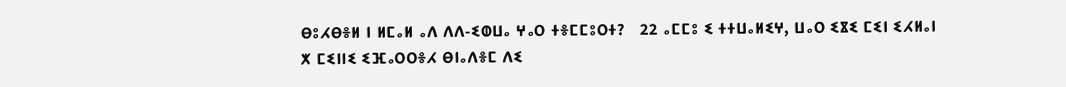ⴱⵓⵃⴱⴻⵍ ⵏ ⵍⵎⴰⵍ ⴰⴷ ⴷⴷ-ⵉⵀⵡⴰ ⵖⴰⵔ ⵜⴻⵎⵎⵓⵔⵜ?   22 ⴰⵎⵎⵓ ⵉ ⵜⵜⵡⴰⵍⵉⵖ, ⵡⴰⵔ ⵉⴵⵉ ⵎⵉⵏ ⵉⵃⵍⴰⵏ ⵅ ⵎⵉⵏⵏⵉ ⵉⴼⴰⵔⵔⴻⵃ ⴱⵏⴰⴷⴻⵎ ⴷⵉ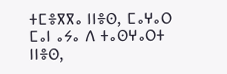ⵜⵎⴻⴳⴳⴰ ⵏⵏⴻⵙ, ⵎⴰⵖⴰⵔ ⵎⴰⵏ ⴰⵢⴰ ⴷ ⵜⴰⵙⵖⴰⵔⵜ ⵏⵏⴻⵙ,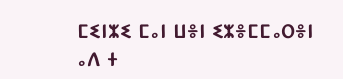ⵎⵉⵏⵣⵉ ⵎⴰⵏ ⵡⴻⵏ ⵉⵣⴻⵎⵎⴰⵔⴻⵏ ⴰⴷ ⵜ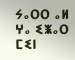ⵢⴰⵔⵔ ⴰⵍ ⵖⴰ ⵉⵥⴰⵔ ⵎⵉⵏ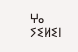ⵖⴰ ⵢⵉⵍⵉⵏ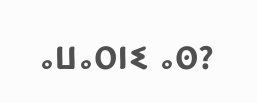ⴰⵡⴰⵔⵏⵉ ⴰⵙ?